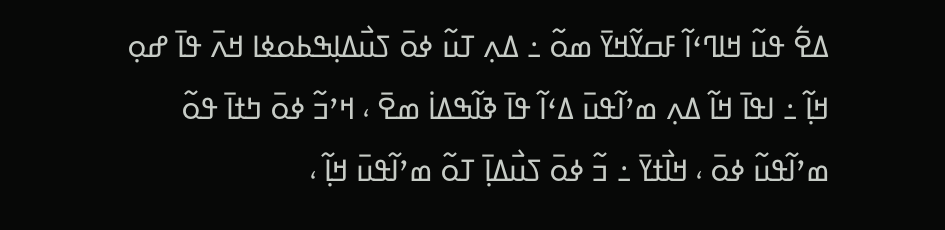ߡߐ߱ ߟߎ߬ ߞߊߣߵߊ߬ ߓߛߌ߬ߞߌ߫ ߘߋ߬ ߸ ߡߍ߲ ߠߎ߬ ߦߋ߫ ߖߎ߯ߡߊ߲ߒߕߋߦߊ ߞߍ߫ ߟߊ߫ ߝߋ߲ ߞߊ߲߬ ߸ ߊߟߊ߫ ߞߊ߬ ߡߍ߲ ߘߴߊ߬ߟߎ߫ ߡߵߊ߬ ߟߊ߫ ߢߊ߬ߒߡߊ߭ ߘߐ߫ ، ߞߴߏ߬ ߦߋ߫ ߤߙߊ߫ ߟߋ߬ ߘߴߊ߬ߟߎ߬ ߦߋ߫ ، ߞߊ߯ߙߌ߫ ߸ ߏ߬ ߦߋ߫ ߖߎ߯ߡߊ߲߫ ߠߋ߬ ߘߴߊ߬ߟߎ߫ ߞߊ߲߬ ،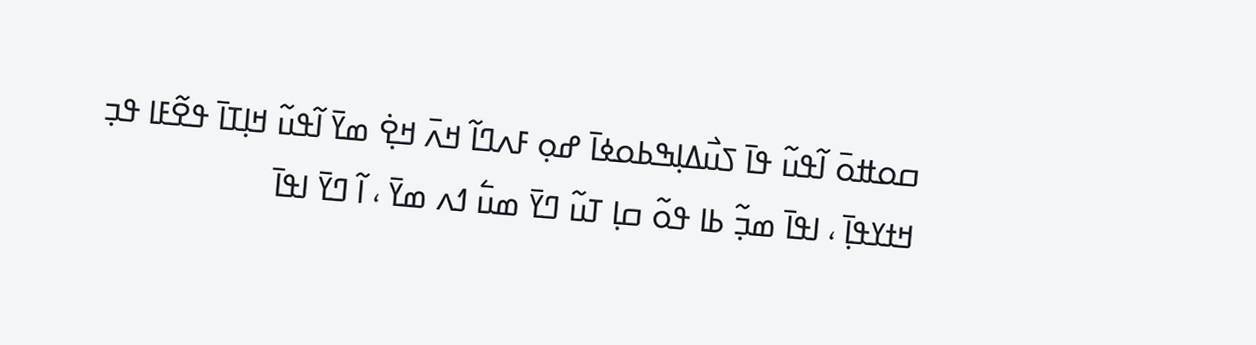ߛߋߚߋ߫ ߊ߬ߟߎ߬ ߟߊ߫ ߖߎ߯ߡߊ߲ߒߕߋߦߊ߫ ߝߋ߲ ߓߍߣߊ߬ ߞߍ߫ ߞߐ߲߭ ߘߌ߫ ߊ߬ߟߎ߬ ߞߊ߲ߠߊ߫ ߟߐ߬ߓߊ ߟߏ߲ ߞߙߌߟߊ߲߫ ، ߊߟߊ߫ ߘߏ߲߬ ߕߊ ߟߋ߬ ߛߊ߲ ߠߎ߬ ߣߌ߫ ߘߎ߱ ߗߍ ߘߌ߫ ، ߊ߬ ߣߌ߫ ߊߟߊ߫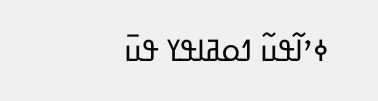ߦߴߊ߬ߟߎ߬ ߗߋߥߊߟߌ ߟߎ߫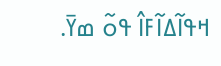ߞߟߊ߬ߡߊ߬ߓߊ߮ ߟߋ߬ ߘߌ߫.